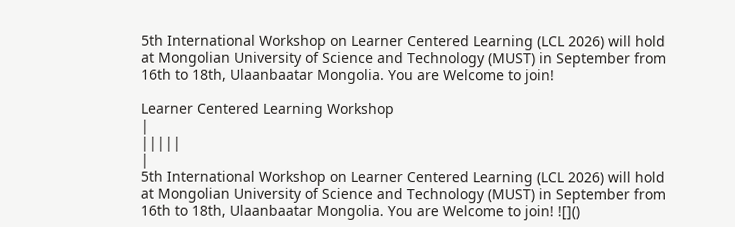5th International Workshop on Learner Centered Learning (LCL 2026) will hold at Mongolian University of Science and Technology (MUST) in September from 16th to 18th, Ulaanbaatar Mongolia. You are Welcome to join!

Learner Centered Learning Workshop
|
|||||
|
5th International Workshop on Learner Centered Learning (LCL 2026) will hold at Mongolian University of Science and Technology (MUST) in September from 16th to 18th, Ulaanbaatar Mongolia. You are Welcome to join! ![]()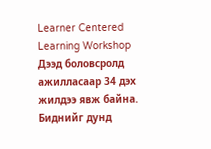Learner Centered Learning Workshop Дээд боловсролд ажилласаар 34 дэх жилдээ явж байна. Биднийг дунд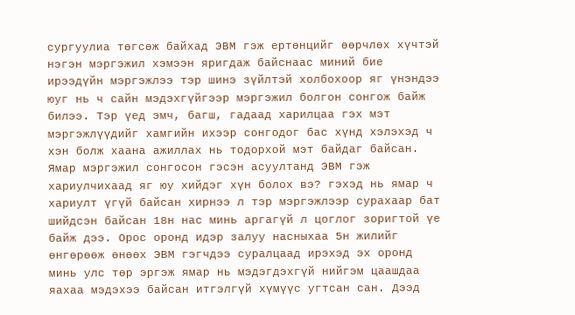сургуулиа төгсөж байхад ЭВМ гэж ертөнцийг өөрчлөх хүчтэй нэгэн мэргэжил хэмээн яригдаж байснаас миний бие ирээдүйн мэргэжлээ тэр шинэ зүйлтэй холбохоор яг үнэндээ юуг нь ч сайн мэдэхгүйгээр мэргэжил болгон сонгож байж билээ. Тэр үед эмч, багш, гадаад харилцаа гэх мэт мэргэжлүүдийг хамгийн ихээр сонгодог бас хүнд хэлэхэд ч хэн болж хаана ажиллах нь тодорхой мэт байдаг байсан. Ямар мэргэжил сонгосон гэсэн асуултанд ЭВМ гэж хариулчихаад яг юу хийдэг хүн болох вэ? гэхэд нь ямар ч хариулт үгүй байсан хирнээ л тэр мэргэжлээр сурахаар бат шийдсэн байсан 18н нас минь аргагүй л цоглог зоригтой үе байж дээ. Орос оронд идэр залуу насныхаа 5н жилийг өнгөрөөж өнөөх ЭВМ гэгчдээ суралцаад ирэхэд эх оронд минь улс төр эргэж ямар нь мэдэгдэхгүй нийгэм цаашдаа яахаа мэдэхээ байсан итгэлгүй хүмүүс угтсан сан. Дээд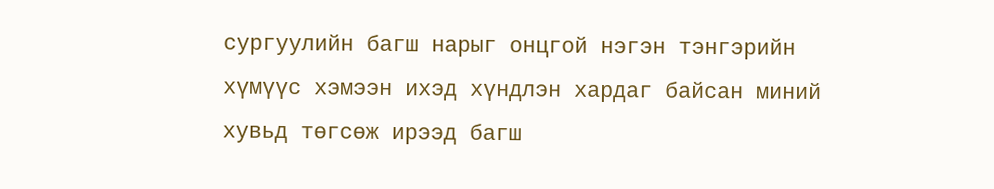сургуулийн багш нарыг онцгой нэгэн тэнгэрийн хүмүүс хэмээн ихэд хүндлэн хардаг байсан миний хувьд төгсөж ирээд багш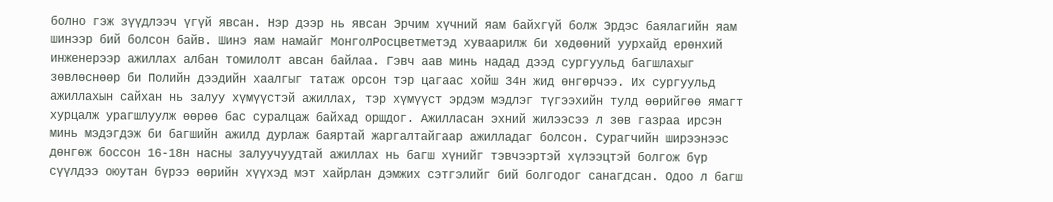болно гэж зүүдлээч үгүй явсан. Нэр дээр нь явсан Эрчим хүчний яам байхгүй болж Эрдэс баялагийн яам шинээр бий болсон байв. Шинэ яам намайг МонголРосцветметэд хуваарилж би хөдөөний уурхайд ерөнхий инженерээр ажиллах албан томилолт авсан байлаа. Гэвч аав минь надад дээд сургуульд багшлахыг зөвлөснөөр би Полийн дээдийн хаалгыг татаж орсон тэр цагаас хойш 34н жид өнгөрчээ. Их сургуульд ажиллахын сайхан нь залуу хүмүүстэй ажиллах, тэр хүмүүст эрдэм мэдлэг түгээхийн тулд өөрийгөө ямагт хурцалж урагшлуулж өөрөө бас суралцаж байхад оршдог. Ажилласан эхний жилээсээ л зөв газраа ирсэн минь мэдэгдэж би багшийн ажилд дурлаж баяртай жаргалтайгаар ажилладаг болсон. Сурагчийн ширээнээс дөнгөж боссон 16-18н насны залуучуудтай ажиллах нь багш хүнийг тэвчээртэй хүлээцтэй болгож бүр сүүлдээ оюутан бүрээ өөрийн хүүхэд мэт хайрлан дэмжих сэтгэлийг бий болгодог санагдсан. Одоо л багш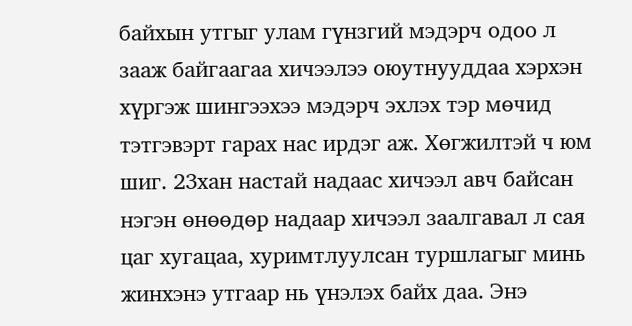байхын утгыг улам гүнзгий мэдэрч одоо л зааж байгаагаа хичээлээ оюутнууддаа хэрхэн хүргэж шингээхээ мэдэрч эхлэх тэр мөчид тэтгэвэрт гарах нас ирдэг аж. Хөгжилтэй ч юм шиг. 23хан настай надаас хичээл авч байсан нэгэн өнөөдөр надаар хичээл заалгавал л сая цаг хугацаа, хуримтлуулсан туршлагыг минь жинхэнэ утгаар нь үнэлэх байх даа. Энэ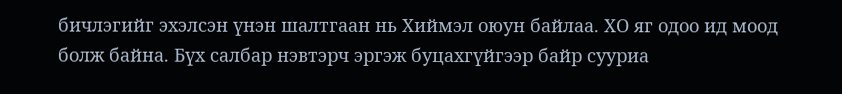бичлэгийг эхэлсэн үнэн шалтгаан нь Хиймэл оюун байлаа. ХО яг одоо ид моод болж байна. Бүх салбар нэвтэрч эргэж буцахгүйгээр байр сууриа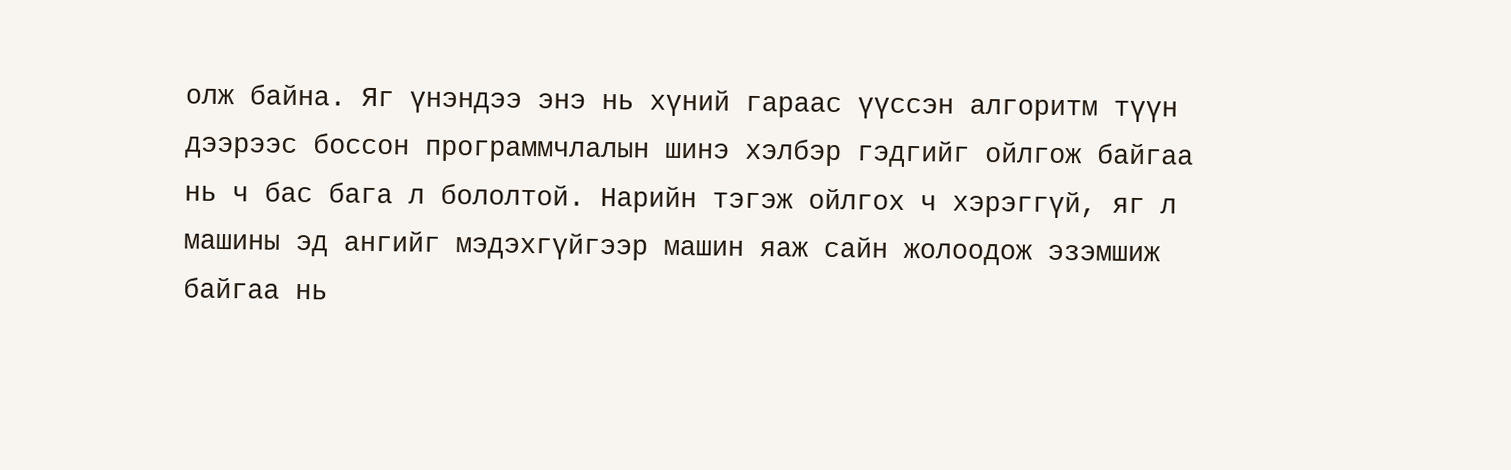олж байна. Яг үнэндээ энэ нь хүний гараас үүссэн алгоритм түүн дээрээс боссон программчлалын шинэ хэлбэр гэдгийг ойлгож байгаа нь ч бас бага л бололтой. Нарийн тэгэж ойлгох ч хэрэггүй, яг л машины эд ангийг мэдэхгүйгээр машин яаж сайн жолоодож эзэмшиж байгаа нь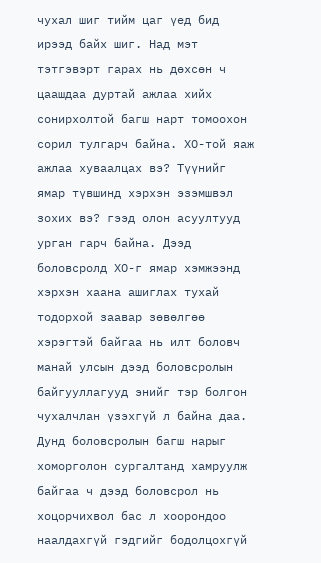чухал шиг тийм цаг үед бид ирээд байх шиг. Над мэт тэтгэвэрт гарах нь дөхсөн ч цаашдаа дуртай ажлаа хийх сонирхолтой багш нарт томоохон сорил тулгарч байна. ХО-той яаж ажлаа хуваалцах вэ? Түүнийг ямар түвшинд хэрхэн эзэмшвэл зохих вэ? гээд олон асуултууд урган гарч байна. Дээд боловсролд ХО-г ямар хэмжээнд хэрхэн хаана ашиглах тухай тодорхой заавар зөвөлгөө хэрэгтэй байгаа нь илт боловч манай улсын дээд боловсролын байгууллагууд энийг тэр болгон чухалчлан үзэхгүй л байна даа. Дунд боловсролын багш нарыг хоморголон сургалтанд хамруулж байгаа ч дээд боловсрол нь хоцорчихвол бас л хоорондоо наалдахгүй гэдгийг бодолцохгүй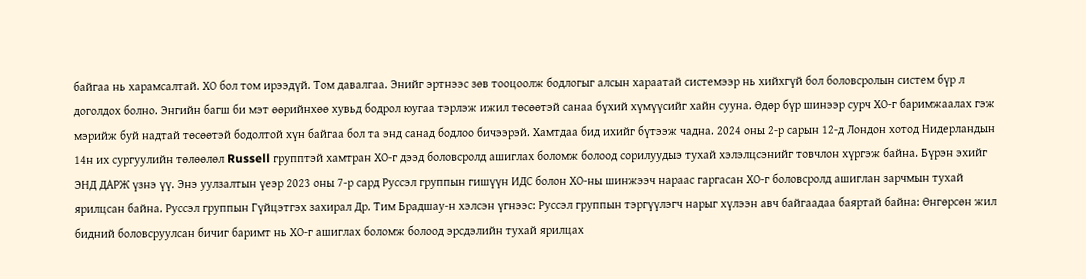байгаа нь харамсалтай. ХО бол том ирээдүй. Том давалгаа. Энийг эртнээс зөв тооцоолж бодлогыг алсын хараатай системээр нь хийхгүй бол боловсролын систем бүр л доголдох болно. Энгийн багш би мэт өөрийнхөө хувьд бодрол юугаа тэрлэж ижил төсөөтэй санаа бүхий хүмүүсийг хайн сууна. Өдөр бүр шинээр сурч ХО-г баримжаалах гэж мэрийж буй надтай төсөөтэй бодолтой хүн байгаа бол та энд санад бодлоо бичээрэй. Хамтдаа бид ихийг бүтээж чадна. 2024 оны 2-р сарын 12-д Лондон хотод Нидерландын 14н их сургуулийн төлөөлөл Russell групптэй хамтран ХО-г дээд боловсролд ашиглах боломж болоод сорилуудыэ тухай хэлэлцсэнийг товчлон хүргэж байна. Бүрэн эхийг ЭНД ДАРЖ үзнэ үү. Энэ уулзалтын үеэр 2023 оны 7-р сард Руссэл группын гишүүн ИДС болон ХО-ны шинжээч нараас гаргасан ХО-г боловсролд ашиглан зарчмын тухай ярилцсан байна. Руссэл группын Гүйцэтгэх захирал Др. Тим Брадшау-н хэлсэн үгнээс: Руссэл группын тэргүүлэгч нарыг хүлээн авч байгаадаа баяртай байна: Өнгөрсөн жил бидний боловсруулсан бичиг баримт нь ХО-г ашиглах боломж болоод эрсдэлийн тухай ярилцах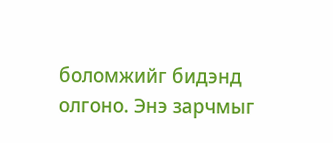боломжийг бидэнд олгоно. Энэ зарчмыг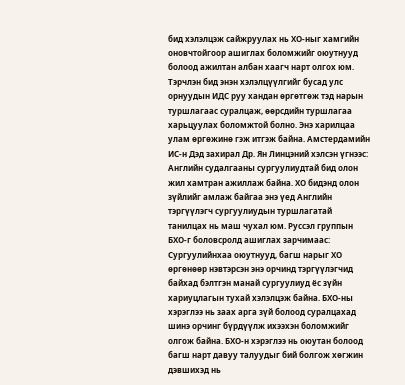бид хэлэлцэж сайжруулах нь ХО-ныг хамгийн оновчтойгоор ашиглах боломжийг оюутнууд болоод ажилтан албан хаагч нарт олгох юм. Тэрчлэн бид энэн хэлэлцүүлгийг бусад улс орнуудын ИДС руу хандан өргөтгөж тэд нарын туршлагаас суралцаж, өөрсдийн туршлагаа харьцуулах боломжтой болно. Энэ харилцаа улам өргөжинө гэж итгэж байна. Амстердамийн ИС-н Дэд захирал Др. Ян Линцэний хэлсэн үгнээс: Английн судалгааны сургуулиудтай бид олон жил хамтран ажиллаж байна. ХО бидэнд олон зүйлийг амлаж байгаа энэ үед Английн тэргүүлэгч сургуулиудын туршлагатай танилцах нь маш чухал юм. Руссэл группын БХО-г боловсролд ашиглах зарчимаас: Сургуулийнхаа оюутнууд, багш нарыг ХО өргөнөөр нэвтэрсэн энэ орчинд тэргүүлэгчид байхад бэлтгэн манай сургуулиуд ёс зүйн хариуцлагын тухай хэлэлцэж байна. БХО-ны хэрэглээ нь заах арга зүй болоод суралцахад шинэ орчинг бүрдүүлж ихээхэн боломжийг олгож байна. БХО-н хэрэглээ нь оюутан болоод багш нарт давуу талуудыг бий болгож хөгжин дэвшихэд нь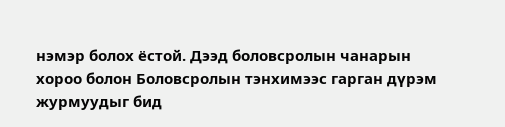нэмэр болох ёстой. Дээд боловсролын чанарын хороо болон Боловсролын тэнхимээс гарган дүрэм журмуудыг бид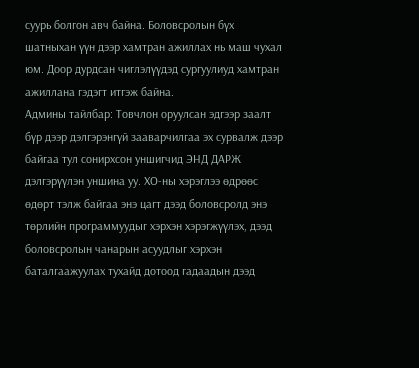суурь болгон авч байна. Боловсролын бүх шатныхан үүн дээр хамтран ажиллах нь маш чухал юм. Доор дурдсан чиглэлүүдэд сургуулиуд хамтран ажиллана гэдэгт итгэж байна.
Админы тайлбар: Товчлон оруулсан эдгээр заалт бүр дээр дэлгэрэнгүй зааварчилгаа эх сурвалж дээр байгаа тул сонирхсон уншигчид ЭНД ДАРЖ дэлгэрүүлэн уншина уу. ХО-ны хэрэглээ өдрөөс өдөрт тэлж байгаа энэ цагт дээд боловсролд энэ төрлийн программуудыг хэрхэн хэрэгжүүлэх, дээд боловсролын чанарын асуудлыг хэрхэн баталгаажуулах тухайд дотоод гадаадын дээд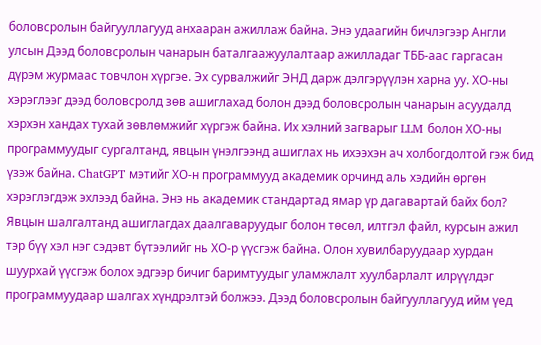боловсролын байгууллагууд анхааран ажиллаж байна. Энэ удаагийн бичлэгээр Англи улсын Дээд боловсролын чанарын баталгаажуулалтаар ажилладаг ТББ-аас гаргасан дүрэм журмаас товчлон хүргэе. Эх сурвалжийг ЭНД дарж дэлгэрүүлэн харна уу. ХО-ны хэрэглээг дээд боловсролд зөв ашиглахад болон дээд боловсролын чанарын асуудалд хэрхэн хандах тухай зөвлөмжийг хүргэж байна. Их хэлний загварыг LLM болон ХО-ны программуудыг сургалтанд, явцын үнэлгээнд ашиглах нь ихээхэн ач холбогдолтой гэж бид үзэж байна. ChatGPT мэтийг ХО-н программууд академик орчинд аль хэдийн өргөн хэрэглэгдэж эхлээд байна. Энэ нь академик стандартад ямар үр дагавартай байх бол? Явцын шалгалтанд ашиглагдах даалгаваруудыг болон төсөл, илтгэл файл, курсын ажил тэр бүү хэл нэг сэдэвт бүтээлийг нь ХО-р үүсгэж байна. Олон хувилбаруудаар хурдан шуурхай үүсгэж болох эдгээр бичиг баримтуудыг уламжлалт хуулбарлалт илрүүлдэг программуудаар шалгах хүндрэлтэй болжээ. Дээд боловсролын байгууллагууд ийм үед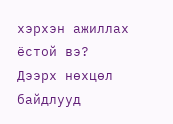хэрхэн ажиллах ёстой вэ?
Дээрх нөхцөл байдлууд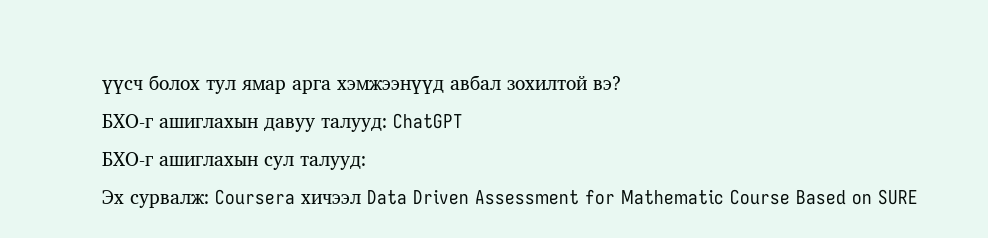үүсч болох тул ямар арга хэмжээнүүд авбал зохилтой вэ?
БХО-г ашиглахын давуу талууд: ChatGPT
БХО-г ашиглахын сул талууд:
Эх сурвалж: Coursera хичээл Data Driven Assessment for Mathematic Course Based on SURE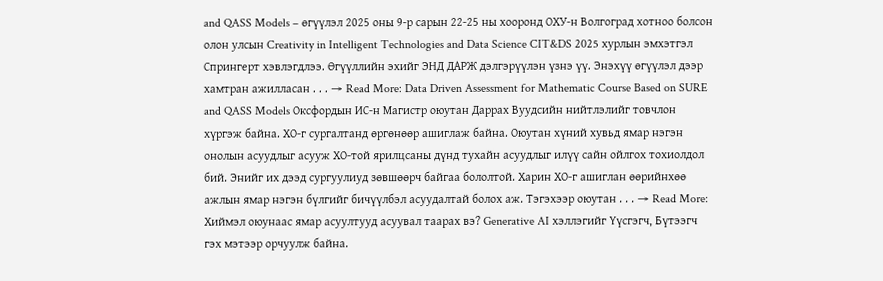and QASS Models – өгүүлэл 2025 оны 9-р сарын 22-25 ны хооронд ОХУ-н Волгоград хотноо болсон олон улсын Creativity in Intelligent Technologies and Data Science CIT&DS 2025 хурлын эмхэтгэл Спрингерт хэвлэгдлээ. Өгүүллийн эхийг ЭНД ДАРЖ дэлгэрүүлэн үзнэ үү. Энэхүү өгүүлэл дээр хамтран ажилласан . . . → Read More: Data Driven Assessment for Mathematic Course Based on SURE and QASS Models Оксфордын ИС-н Магистр оюутан Даррах Вуудсийн нийтлэлийг товчлон хүргэж байна. ХО-г сургалтанд өргөнөөр ашиглаж байна. Оюутан хүний хувьд ямар нэгэн онолын асуудлыг асууж ХО-той ярилцсаны дүнд тухайн асуудлыг илүү сайн ойлгох тохиолдол бий. Энийг их дээд сургуулиуд зөвшөөрч байгаа бололтой. Харин ХО-г ашиглан өөрийнхөө ажлын ямар нэгэн бүлгийг бичүүлбэл асуудалтай болох аж. Тэгэхээр оюутан . . . → Read More: Хиймэл оюунаас ямар асуултууд асуувал таарах вэ? Generative AI хэллэгийг Үүсгэгч, Бүтээгч гэх мэтээр орчуулж байна.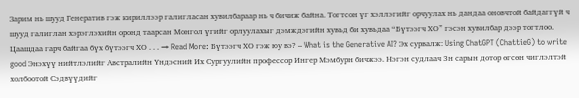Зарим нь шууд Генератив гэж кириллээр галигласан хувилбараар нь ч бичиж байна. Тогтсон үг хэллэгийг орчуулах нь дандаа оновчтой байдаггүй ч шууд галиглан хэрэглэхийн оронд таарсан Монгол үгийг орлуулахыг дэмждэгийн хувьд би хувьдаа “Бүтээгч ХО” гэсэн хувилбар дээр тогтлоо. Цаашдаа гарч байгаа бүх бүтээгч ХО . . . → Read More: Бүтээгч ХО гэж юу вэ? – What is the Generative AI? Эх сурвалж: Using ChatGPT (ChattieG) to write good Энэхүү нийтлэлийг Австралийн Үндэсний Их Сургуулийн профессор Ингер Мэмбурн бичжээ. Нэгэн судлаач 3н сарын дотор өгсөн чиглэлтэй холбоотой Сэдвүүдийг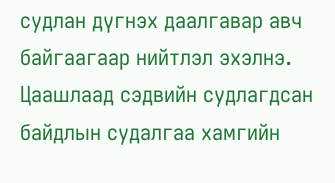судлан дүгнэх даалгавар авч байгаагаар нийтлэл эхэлнэ. Цаашлаад сэдвийн судлагдсан байдлын судалгаа хамгийн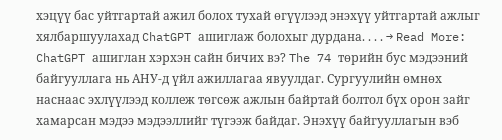хэцүү бас уйтгартай ажил болох тухай өгүүлээд энэхүү уйтгартай ажлыг хялбаршуулахад ChatGPT ашиглаж болохыг дурдана. . . . → Read More: ChatGPT ашиглан хэрхэн сайн бичих вэ? The 74 төрийн бус мэдээний байгууллага нь АНУ-д үйл ажиллагаа явуулдаг. Сургуулийн өмнөх наснаас эхлүүлээд коллеж төгсөж ажлын байртай болтол бүх орон зайг хамарсан мэдээ мэдээллийг түгээж байдаг. Энэхүү байгууллагын вэб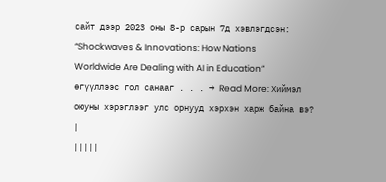сайт дээр 2023 оны 8-р сарын 7д хэвлэгдсэн: “Shockwaves & Innovations: How Nations Worldwide Are Dealing with AI in Education” өгүүллээс гол санааг . . . → Read More: Хиймэл оюуны хэрэглээг улс орнууд хэрхэн харж байна вэ? |
|||||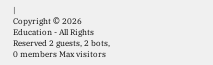|
Copyright © 2026 Education - All Rights Reserved 2 guests, 2 bots, 0 members Max visitors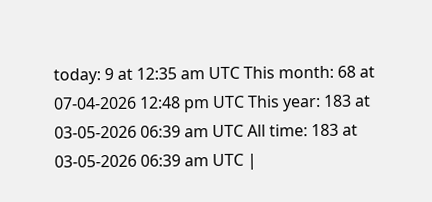today: 9 at 12:35 am UTC This month: 68 at 07-04-2026 12:48 pm UTC This year: 183 at 03-05-2026 06:39 am UTC All time: 183 at 03-05-2026 06:39 am UTC |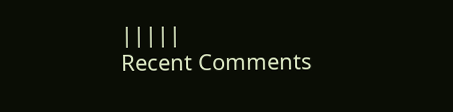|||||
Recent Comments